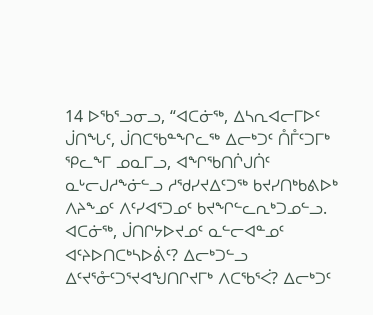14 ᐅᖃᕐᓗᓂᓗ, “ᐊᑕᓃᖅ, ᐃᓴᕆᐊᓕᒥᐅᑦ ᒎᑎᖓᑦ, ᒎᑎᑕᖃᓐᖏᓚᖅ ᐃᓕᒃᑐᑦ ᑍᒤᑦᑐᒥᒃ ᕿᓚᖕᒥ ᓄᓇᒥᓗ, ᐊᖏᖃᑎᒌᒍᑏᑦ ᓇᒡᓕᒍᓱᖕᓃᓪᓗ ᓱᖁᓯᔪᐃᑦᑐᖅ ᑲᔪᓯᑎᒃᑲᕕᐅᒃ ᐱᔨᖕᓄᑦ ᐱᑦᓯᐊᕐᑐᓄᑦ ᑲᔪᖏᓪᓚᕆᒃᑐᓄᓪᓗ.
ᐊᑕᓃᖅ, ᒎᑎᒋᔭᐅᔪᓄᑦ ᓇᓪᓕᐊᓐᓄᑦ ᐊᑦᔨᐅᑎᑕᒃᓴᐅᕖᑦ? ᐃᓕᒃᑐᓪᓗ ᐃᑦᔪᕐᓁᑦᑐᕐᔪᐊᖑᑎᒋᔪᒥᒃ ᐱᑕᖃᕐᐹ? ᐃᓕᒃᑐᑦ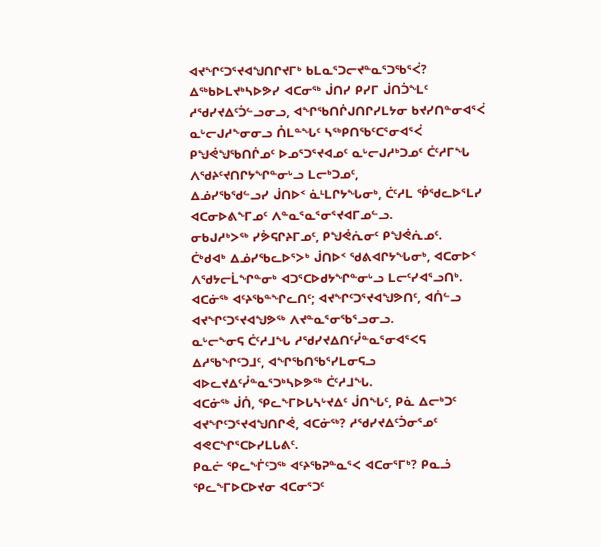ᐊᔪᖏᑦᑐᕐᔪᐊᖑᑎᒋᔪᒥᒃ ᑲᒪᓇᕐᑐᓕᔪᓐᓇᕐᑐᖃᕐᐹ?
ᐃᖅᑲᐅᒪᔪᒃᓴᐅᕗᓯ ᐊᑕᓂᖅ ᒎᑎᓯ ᑭᓯᒥ ᒎᑎᑑᖕᒪᑦ ᓱᖁᓯᔪᐃᑦᑑᓪᓗᓂᓗ, ᐊᖏᖃᑎᒌᒍᑎᒋᓯᒪᔭᓂ ᑲᔪᓯᑎᓐᓂᐊᕐᐹ ᓇᒡᓕᒍᓱᖕᓂᓂᓗ ᑍᒪᓐᖓᑦ ᓴᖅᑭᑎᖃᑦᑕᕐᓂᐊᕐᐹ ᑭᖑᕚᖑᖃᑎᒌᓄᑦ ᐅᓄᕐᑐᕐᔪᐊᓄᑦ ᓇᒡᓕᒍᓱᒃᑐᓄᑦ ᑖᑦᓱᒥᖓ ᐱᖁᔨᑦᔪᑎᒋᔭᖏᓐᓂᒡᓗ ᒪᓕᒃᑐᓄᑦ,
ᐃᓅᓯᖃᖁᓪᓗᓯ ᒎᑎᐅᑉ ᓈᒻᒪᒋᔭᖓᓂᒃ, ᑖᑦᓱᒪ ᕾᖁᓚᐅᕐᒪᓯ ᐊᑕᓂᐅᕕᖕᒥᓄᑦ ᐱᓐᓇᕐᓇᕐᓂᕐᔪᐊᒥᓄᓪᓗ.
ᓂᑲᒍᓱᒃᐳᖅ ᓯᕘᕋᒋᔨᒥᓄᑦ, ᑭᖑᕚᕇᓂᑦ ᑭᖑᕚᕇᓄᑦ.
ᑖᒃᑯᐊᒃ ᐃᓅᓯᖃᓚᐅᕐᐳᒃ ᒎᑎᐅᑉ ᖁᕕᐊᒋᔭᖓᓂᒃ, ᐊᑕᓂᐅᑉ ᐱᖁᔭᓕᒫᖏᓐᓂᒃ ᐊᑐᕐᑕᐅᑯᔭᖏᓐᓂᒡᓗ ᒪᓕᑦᓯᐊᕐᓗᑎᒃ.
ᐊᑕᓃᖅ ᐊᑦᔨᖃᓐᖏᓚᑎᑦ; ᐊᔪᖏᑦᑐᕐᔪᐊᖑᕗᑎᑦ, ᐊᑏᓪᓗ ᐊᔪᖏᑦᑐᕐᔪᐊᖑᕗᖅ ᐱᔪᓐᓇᕐᓂᖃᕐᓗᓂᓗ.
ᓇᒡᓕᖕᓂᕋ ᑖᑦᓱᒧᖓ ᓱᖁᓯᔪᐃᑎᑦᓮᓐᓇᕐᓂᐊᕐᐸᕋ ᐃᓱᖃᖏᑦᑐᒧᑦ, ᐊᖏᖃᑎᖃᕐᓯᒪᓂᕋᓗ ᐊᐅᓚᔪᐃᑦᓮᓐᓇᕐᑐᒃᓴᐅᕗᖅ ᑖᑦᓱᒧᖓ.
ᐊᑕᓃᖅ ᒎᑏ, ᕿᓚᖕᒥᐅᒐᓴᒡᔪᐃᑦ ᒎᑎᖓᑦ, ᑭᓈ ᐃᓕᒃᑐᑦ ᐊᔪᖏᑦᑐᕐᔪᐊᖑᑎᒋᕚ, ᐊᑕᓃᖅ? ᓱᖁᓯᔪᐃᑦᑑᓂᕐᓄᑦ ᐊᕙᑕᖏᕐᑕᐅᓯᒪᒐᕕᑦ.
ᑭᓇᓖ ᕿᓚᖕᒦᑦᑐᖅ ᐊᑦᔨᖃᕈᓐᓇᕐᐸ ᐊᑕᓂᕐᒥᒃ? ᑭᓇᓘ ᕿᓚᖕᒥᐅᑕᐅᔪᓂ ᐊᑕᓂᕐᑐᑦ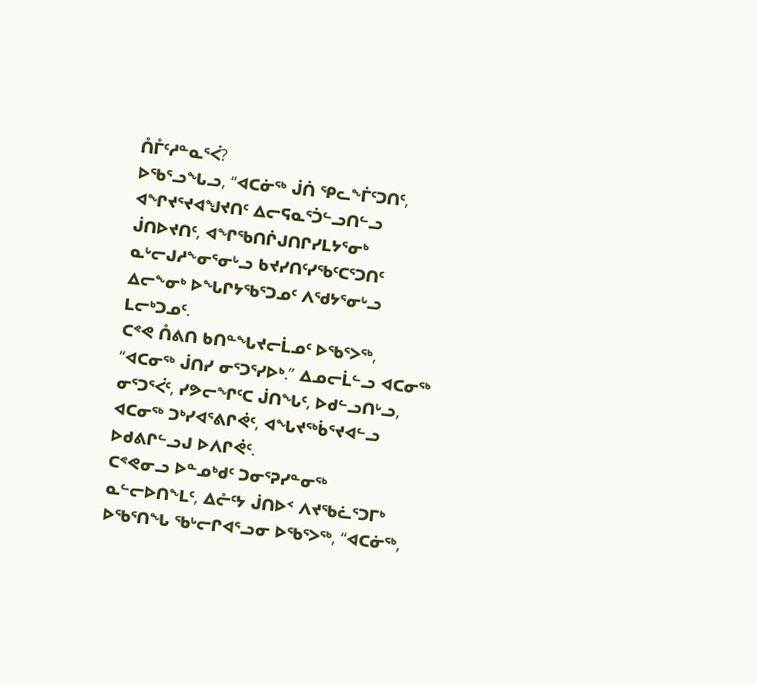ᑍᒤᑦᓱᓐᓇᕐᐹ?
ᐅᖃᕐᓗᖓᓗ, “ᐊᑕᓃᖅ ᒎᑏ ᕿᓚᖕᒦᑦᑐᑎᑦ, ᐊᖏᔪᕐᔪᐊᖑᔪᑎᑦ ᐃᓕᕋᓇᕐᑑᓪᓗᑎᓪᓗ ᒎᑎᐅᔪᑎᑦ, ᐊᖏᖃᑎᒌᒍᑎᒋᓯᒪᔭᕐᓂᒃ ᓇᒡᓕᒍᓱᖕᓂᕐᓂᒡᓗ ᑲᔪᓯᑎᑦᓯᖃᑦᑕᕐᑐᑎᑦ ᐃᓕᖕᓂᒃ ᐅᖓᒋᔭᖃᕐᑐᓄᑦ ᐱᖁᔭᕐᓂᒡᓗ ᒪᓕᒃᑐᓄᑦ.
ᑕᕝᕙ ᑍᕕᑎ ᑲᑎᓐᖓᔪᓕᒫᓄᑦ ᐅᖃᕐᐳᖅ, “ᐊᑕᓂᖅ ᒎᑎᓯ ᓂᕐᑐᕐᓯᐅᒃ.” ᐃᓄᓕᒫᓪᓗ ᐊᑕᓂᖅ ᓂᕐᑐᕐᐹᑦ, ᓯᕗᓕᖏᑦᑕ ᒎᑎᖓᑦ, ᐅᑯᓪᓗᑎᒡᓗ, ᐊᑕᓂᖅ ᑐᒃᓯᐊᕐᕕᒋᕚᑦ, ᐊᖓᔪᖅᑳᕐᔪᐊᓪᓗ ᐅᑯᕕᒋᓪᓗᒍ ᐅᐱᒋᕚᑦ.
ᑕᕝᕙᓂᓗ ᐅᓐᓄᒃᑯᑦ ᑐᓂᕐᕈᓯᓐᓂᖅ ᓇᓪᓕᐅᑎᖕᒪᑦ, ᐃᓔᑦᔭ ᒎᑎᐅᑉ ᐱᔪᖃᓛᕐᑐᒥᒃ ᐅᖃᕐᑎᖓ ᖃᒡᓕᒋᐊᕐᓗᓂ ᐅᖃᕐᐳᖅ, “ᐊᑕᓃᖅ,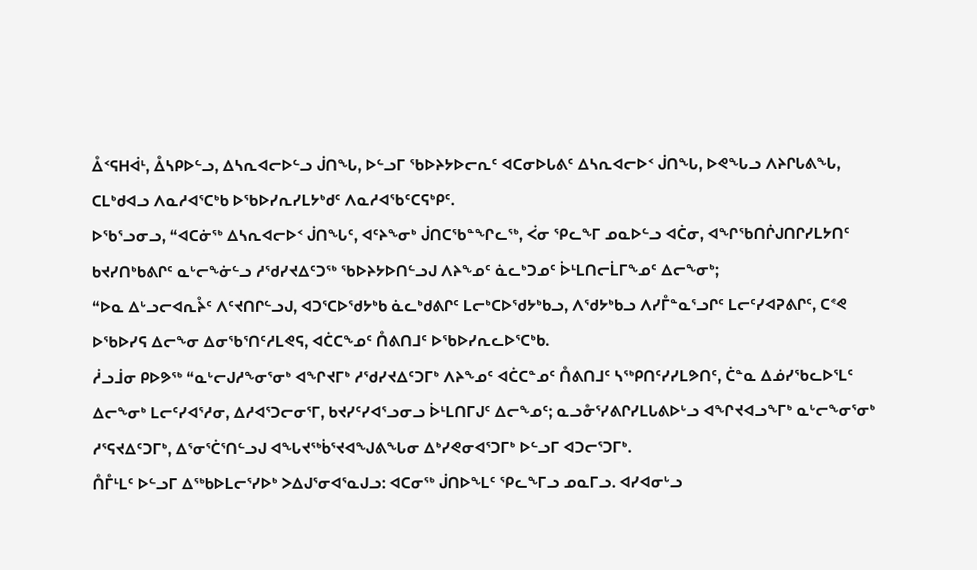ᐂᑉᕋᕼᐋᒻ, ᐂᓴᑭᐅᓪᓗ, ᐃᓴᕆᐊᓕᐅᓪᓗ ᒎᑎᖓ, ᐅᓪᓗᒥ ᖃᐅᔨᔭᐅᓕᕆᑦ ᐊᑕᓂᐅᒐᕕᑦ ᐃᓴᕆᐊᓕᐅᑉ ᒎᑎᖓ, ᐅᕙᖓᓗ ᐱᔨᒋᒐᕕᖓ, ᑕᒪᒃᑯᐊᓗ ᐱᓇᓱᐊᕐᑕᒃᑲ ᐅᖃᐅᓯᕆᓯᒪᔭᒃᑯᑦ ᐱᓇᓱᐊᖃᑦᑕᕋᒃᑭᑦ.
ᐅᖃᕐᓗᓂᓗ, “ᐊᑕᓃᖅ ᐃᓴᕆᐊᓕᐅᑉ ᒎᑎᖓᑦ, ᐊᑦᔨᖕᓂᒃ ᒎᑎᑕᖃᓐᖏᓚᖅ, ᐹᓂ ᕿᓚᖕᒥ ᓄᓇᐅᓪᓗ ᐊᑖᓂ, ᐊᖏᖃᑎᒌᒍᑎᒋᓯᒪᔭᑎᑦ ᑲᔪᓯᑎᒃᑲᕕᒋᑦ ᓇᒡᓕᖕᓃᓪᓗ ᓱᖁᓯᔪᐃᑦᑐᖅ ᖃᐅᔨᔭᐅᑎᓪᓗᒍ ᐱᔨᖕᓄᑦ ᓈᓚᒃᑐᓄᑦ ᐆᒻᒪᑎᓕᒫᒥᖕᓄᑦ ᐃᓕᖕᓂᒃ;
“ᐅᓇ ᐃᒡᓗᓕᐊᕆᔧᑦ ᐱᑦᔪᑎᒋᓪᓗᒍ, ᐊᑐᕐᑕᐅᖁᔭᒃᑲ ᓈᓚᒃᑯᕕᒋᑦ ᒪᓕᒃᑕᐅᖁᔭᒃᑲᓗ, ᐱᖁᔭᒃᑲᓗ ᐱᓯᒤᓐᓇᕐᓗᒋᑦ ᒪᓕᑦᓯᐊᕈᕕᒋᑦ, ᑕᕝᕙ ᐅᖃᐅᓯᕋ ᐃᓕᖕᓂ ᐃᓂᖃᕐᑎᑦᓱᒪᕙᕋ, ᐊᑖᑕᖕᓄᑦ ᑍᕕᑎᒧᑦ ᐅᖃᐅᓯᕆᓚᐅᕐᑕᒃᑲ.
ᓲᓗᒨᓂ ᑭᐅᕗᖅ “ᓇᒡᓕᒍᓱᖕᓂᕐᓂᒃ ᐊᖏᔪᒥᒃ ᓱᖁᓯᔪᐃᑦᑐᒥᒃ ᐱᔨᖕᓄᑦ ᐊᑖᑕᓐᓄᑦ ᑍᕕᑎᒧᑦ ᓴᖅᑭᑎᑦᓯᓯᒪᕗᑎᑦ, ᑖᓐᓇ ᐃᓅᓯᖃᓚᐅᕐᒪᑦ ᐃᓕᖕᓂᒃ ᒪᓕᑦᓯᐊᕐᓱᓂ, ᐃᓱᐊᕐᑐᓕᓂᕐᒥ, ᑲᔪᓯᑦᓯᐊᕐᓗᓂᓗ ᐆᒻᒪᑎᒥᒍᑦ ᐃᓕᖕᓄᑦ; ᓇᓗᓁᕐᓯᕕᒋᓯᒪᒐᕕᐅᒡᓗ ᐊᖏᔪᐊᓗᖕᒥᒃ ᓇᒡᓕᖕᓂᕐᓂᒃ ᓱᕐᕋᔪᐃᑦᑐᒥᒃ, ᐃᕐᓂᕐᑖᕐᑎᓪᓗᒍ ᐊᖓᔪᖅᑳᕐᔪᐊᖑᕕᖓᓂ ᐃᒃᓯᕙᓂᐊᕐᑐᒥᒃ ᐅᓪᓗᒥ ᐊᑐᓕᕐᑐᒥᒃ.
ᑍᒤᒻᒪᑦ ᐅᓪᓗᒥ ᐃᖅᑲᐅᒪᓕᕐᓯᐅᒃ ᐳᐃᒍᕐᓂᐊᕐᓇᒍᓗ: ᐊᑕᓂᖅ ᒎᑎᐅᖕᒪᑦ ᕿᓚᖕᒥᓗ ᓄᓇᒥᓗ. ᐊᓯᐊᓂᒡᓗ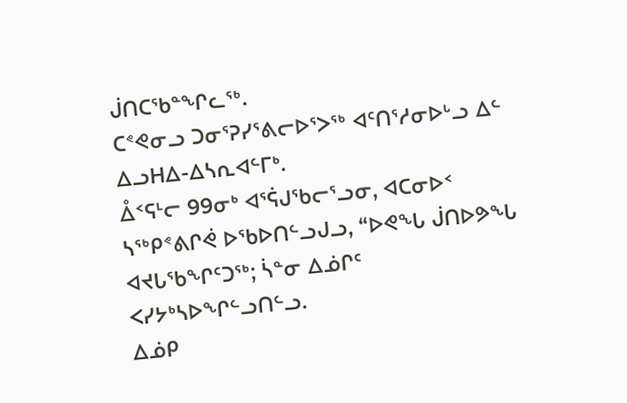ᒎᑎᑕᖃᓐᖏᓚᖅ.
ᑕᕝᕙᓂᓗ ᑐᓂᕐᕈᓯᕐᕕᓕᐅᕐᐳᖅ ᐊᑦᑎᕐᓱᓂᐅᒡᓗ ᐃᓪ ᐃᓗᕼᐃ-ᐃᓴᕆᐊᓪᒥᒃ.
ᐂᑉᕋᒻᓕ 99ᓂᒃ ᐊᕐᕌᒍᖃᓕᕐᓗᓂ, ᐊᑕᓂᐅᑉ ᓴᖅᑭᕝᕕᒋᕚ ᐅᖃᐅᑎᓪᓗᒍᓗ, “ᐅᕙᖓ ᒎᑎᐅᕗᖓ ᐊᔪᒐᖃᖏᑦᑐᖅ; ᓵᓐᓂ ᐃᓅᒋᑦ ᐸᓯᔭᒃᓴᐅᖏᓪᓗᑎᓪᓗ.
ᐃᓅᑭ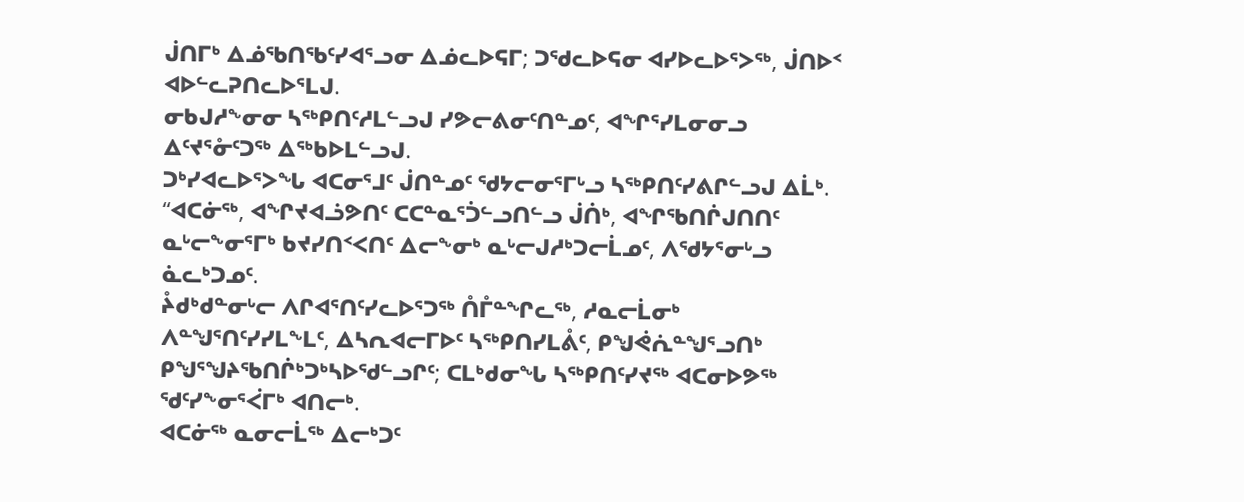ᒎᑎᒥᒃ ᐃᓅᖃᑎᖃᑦᓯᐊᕐᓗᓂ ᐃᓅᓚᐅᕋᒥ; ᑐᖁᓚᐅᕋᓂ ᐊᓯᐅᓚᐅᕐᐳᖅ, ᒎᑎᐅᑉ ᐊᐅᓪᓚᕈᑎᓚᐅᕐᒪᒍ.
ᓂᑲᒍᓱᖕᓂᓂ ᓴᖅᑭᑎᑦᓱᒪᓪᓗᒍ ᓯᕗᓕᕕᓂᑦᑎᓐᓄᑦ, ᐊᖏᕐᓯᒪᓂᓂᓗ ᐃᑦᔪᕐᓁᑦᑐᖅ ᐃᖅᑲᐅᒪᓪᓗᒍ.
ᑐᒃᓯᐊᓚᐅᕐᐳᖓ ᐊᑕᓂᕐᒧᑦ ᒎᑎᓐᓄᑦ ᖁᔭᓕᓂᕐᒥᒡᓗ ᓴᖅᑭᑎᑦᓯᕕᒋᓪᓗᒍ ᐃᒫᒃ. “ᐊᑕᓃᖅ, ᐊᖏᔪᐊᓘᕗᑎᑦ ᑕᑕᓐᓇᕐᑑᓪᓗᑎᓪᓗ ᒎᑏᒃ, ᐊᖏᖃᑎᒌᒍᑎᑎᑦ ᓇᒡᓕᖕᓂᕐᒥᒃ ᑲᔪᓯᑎᑉᐸᑎᑦ ᐃᓕᖕᓂᒃ ᓇᒡᓕᒍᓱᒃᑐᓕᒫᓄᑦ, ᐱᖁᔭᕐᓂᒡᓗ ᓈᓚᒃᑐᓄᑦ.
ᔧᑯᒃᑯᓐᓂᒡᓕ ᐱᒋᐊᕐᑎᑦᓯᓚᐅᕐᑐᖅ ᑍᒤᓐᖏᓚᖅ, ᓱᓇᓕᒫᓂᒃ ᐱᓐᖑᕐᑎᑦᓯᓯᒪᖕᒪᑦ, ᐃᓴᕆᐊᓕᒥᐅᑦ ᓴᖅᑭᑎᓯᒪᕔᑦ, ᑭᖑᕚᕇᓐᖑᕐᓗᑎᒃ ᑭᖑᕐᖑᔨᖃᑎᒌᒃᑐᒃᓴᐅᖁᓪᓗᒋᑦ; ᑕᒪᒃᑯᓂᖓ ᓴᖅᑭᑎᑦᓯᔪᖅ ᐊᑕᓂᐅᕗᖅ ᖁᑦᓯᖕᓂᕐᐹᒥᒃ ᐊᑎᓕᒃ.
ᐊᑕᓃᖅ ᓇᓂᓕᒫᖅ ᐃᓕᒃᑐᑦ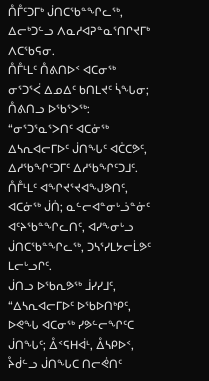ᑍᒤᑦᑐᒥᒃ ᒎᑎᑕᖃᓐᖏᓚᖅ, ᐃᓕᒃᑐᓪᓗ ᐱᓇᓱᐊᕈᓐᓇᕐᑎᒋᔪᒥᒃ ᐱᑕᖃᕋᓂ.
ᑍᒤᒻᒪᑦ ᑍᕕᑎᐅᑉ ᐊᑕᓂᖅ ᓂᕐᑐᕐᐹ ᐃᓄᐃᑦ ᑲᑎᒪᔪᑦ ᓵᖓᓂ; ᑍᕕᑎᓗ ᐅᖃᕐᐳᖅ: “ᓂᕐᑐᕐᓇᕐᐳᑎᑦ ᐊᑕᓃᖅ ᐃᓴᕆᐊᓕᒥᐅᑦ ᒎᑎᖓᑦ ᐊᑖᑕᕗᑦ, ᐃᓱᖃᖏᑦᑐᒥᑦ ᐃᓱᖃᖏᑦᑐᒧᑦ.
ᑍᒤᒻᒪᑦ ᐊᖏᔪᕐᔪᐊᖑᕗᑎᑦ, ᐊᑕᓃᖅ ᒎᑏ; ᓇᓪᓕᐊᓐᓂᒡᓘᓐᓃᑦ ᐊᑦᔨᖃᓐᖏᓚᑎᑦ, ᐊᓯᖕᓂᒡᓗ ᒎᑎᑕᖃᓐᖏᓚᖅ, ᑐᓴᕐᓯᒪᔭᓕᒫᕗᑦ ᒪᓕᒡᓗᒋᑦ.
ᒎᑎᓗ ᐅᖃᕆᕗᖅ ᒨᓯᓯᒧᑦ, “ᐃᓴᕆᐊᓕᒥᐅᑦ ᐅᖃᐅᑎᒃᑭᑦ, ᐅᕙᖓ ᐊᑕᓂᖅ ᓯᕗᓪᓕᖏᑦᑕ ᒎᑎᖓᑦ; ᐂᑉᕋᕼᐋᒻ, ᐂᓴᑭᐅᑉ, ᔧᑰᓪᓗ ᒎᑎᖓᑕ ᑎᓕᕚᑎᑦ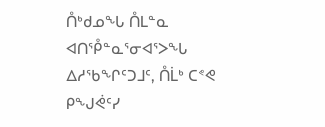ᑍᒃᑯᓄᖓ ᑍᒪᓐᓇ ᐊᑎᕾᓐᓇᕐᓂᐊᕐᐳᖓ ᐃᓱᖃᖏᑦᑐᒧᑦ, ᑍᒫᒃ ᑕᕝᕙ ᑭᖑᕚᑦᓯ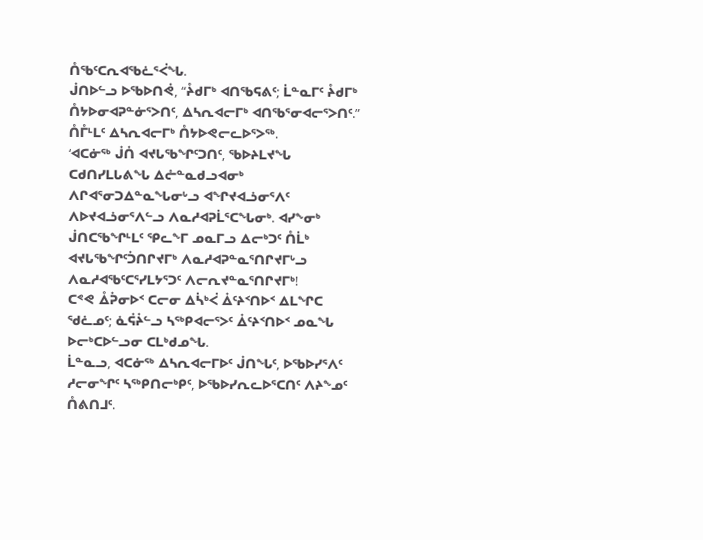ᑍᖃᑦᑕᕆᐊᖃᓛᕐᐹᖓ.
ᒎᑎᐅᓪᓗ ᐅᖃᐅᑎᕚ, “ᔧᑯᒥᒃ ᐊᑎᖃᕋᕕᑦ; ᒫᓐᓇᒥᑦ ᔧᑯᒥᒃ ᑍᔭᐅᓂᐊᕈᓐᓃᕐᐳᑎᑦ, ᐃᓴᕆᐊᓕᒥᒃ ᐊᑎᖃᕐᓂᐊᓕᕐᐳᑎᑦ.” ᑍᒤᒻᒪᑦ ᐃᓴᕆᐊᓕᒥᒃ ᑍᔭᐅᕙᓕᓚᐅᕐᐳᖅ.
‘ᐊᑕᓃᖅ ᒎᑏ ᐊᔪᒐᖃᖏᑦᑐᑎᑦ, ᖃᐅᔨᒪᔪᖓ ᑕᑯᑎᓯᒪᒐᕕᖓ ᐃᓔᓐᓇᑯᓗᐊᓂᒃ ᐱᒋᐊᕐᓂᑐᐃᓐᓇᖓᓂᒡᓗ ᐊᖏᔪᐊᓘᓂᕐᐱᑦ ᐱᐅᔪᐊᓘᓂᕐᐱᓪᓗ ᐱᓇᓱᐊᕈᒫᕐᑕᖓᓂᒃ. ᐊᓯᖕᓂᒃ ᒎᑎᑕᖃᖏᒻᒪᑦ ᕿᓚᖕᒥ ᓄᓇᒥᓗ ᐃᓕᒃᑐᑦ ᑍᒫᒃ ᐊᔪᒐᖃᖏᑦᑑᑎᒋᔪᒥᒃ ᐱᓇᓱᐊᕈᓐᓇᕐᑎᒋᔪᒥᒡᓗ ᐱᓇᓱᐊᖃᑦᑕᕐᓯᒪᔭᕐᑐᑦ ᐱᓕᕆᔪᓐᓇᕐᑎᒋᔪᒥᒃ!
ᑕᕝᕙ ᐂᕉᓂᐅᑉ ᑕᓕᓂ ᐃᓵᒃᐹ ᐄᑦᔨᑉᑎᐅᑉ ᐃᒪᖏᑕ ᖁᓛᓄᑦ; ᓈᕌᔩᓪᓗ ᓴᖅᑭᐊᓕᕐᐳᑦ ᐄᑦᔨᑉᑎᐅᑉ ᓄᓇᖓ ᐅᓕᒃᑕᐅᓪᓗᓂ ᑕᒪᒃᑯᓄᖓ.
ᒫᓐᓇᓗ, ᐊᑕᓃᖅ ᐃᓴᕆᐊᓕᒥᐅᑦ ᒎᑎᖓᑦ, ᐅᖃᐅᓯᕐᐱᑦ ᓱᓕᓂᖏᑦ ᓴᖅᑭᑎᓕᒃᑭᑦ, ᐅᖃᐅᓯᕆᓚᐅᕐᑕᑎᑦ ᐱᔨᖕᓄᑦ ᑍᕕᑎᒧᑦ.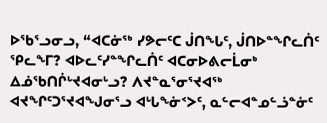ᐅᖃᕐᓗᓂᓗ, “ᐊᑕᓃᖅ ᓯᕗᓕᑦᑕ ᒎᑎᖓᑦ, ᒎᑎᐅᓐᖏᓚᑏᑦ ᕿᓚᖕᒥ? ᐊᐅᓚᑦᓯᓐᖏᓚᑏᑦ ᐊᑕᓂᐅᕕᓕᒫᓂᒃ ᐃᓅᖃᑎᒌᒡᔪᐊᓂᒡᓗ? ᐱᔪᓐᓇᕐᓂᕐᔪᐊᖅ ᐊᔪᖏᑦᑐᕐᔪᐊᖑᓂᕐᓗ ᐊᒡᒐᖕᓃᑉᐳᑦ, ᓇᓪᓕᐊᓐᓄᓪᓘᓐᓃᑦ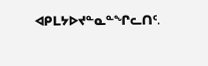ᐊᑭᒪᔭᐅᔪᓐᓇᓐᖏᓚᑎᑦ.